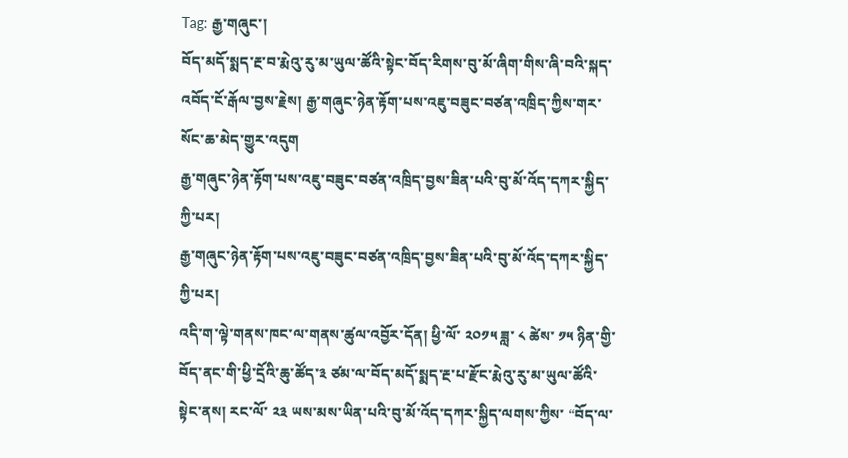Tag: རྒྱ་གཞུང་།
བོད་མདོ་སྨད་རྔ་བ་རྨེའུ་རུ་མ་ཡུལ་ཚོའི་སྟེང་བོད་རིགས་བུ་མོ་ཞིག་གིས་ཞི་བའི་སྐད་འབོད་ངོ་རྒོལ་བྱས་རྗེས། རྒྱ་གཞུང་ཉེན་རྟོག་པས་འཇུ་བཟུང་བཙན་འཁྲིད་ཀྱིས་གར་སོང་ཆ་མེད་གྱུར་འདུག
རྒྱ་གཞུང་ཉེན་རྟོག་པས་འཇུ་བཟུང་བཙན་འཁྲིད་བྱས་ཟིན་པའི་བུ་མོ་འོད་དཀར་སྐྱིད་ཀྱི་པར།
རྒྱ་གཞུང་ཉེན་རྟོག་པས་འཇུ་བཟུང་བཙན་འཁྲིད་བྱས་ཟིན་པའི་བུ་མོ་འོད་དཀར་སྐྱིད་ཀྱི་པར།
འདི་ག་ལྟེ་གནས་ཁང་ལ་གནས་ཚུལ་འབྱོར་དོན། ཕྱི་ལོ་ ༢༠༡༥ ཟླ་ ༨ ཚེས་ ༡༥ ཉིན་གྱི་བོད་ནང་གི་ཕྱི་དྲོའི་ཆུ་ཚོད་༣ ཙམ་ལ་བོད་མདོ་སྨད་རྔ་པ་རྫོང་རྨེའུ་རུ་མ་ཡུལ་ཚོའི་སྟེང་ནས། རང་ལོ་ ༢༣ ཡས་མས་ཡིན་པའི་བུ་མོ་འོད་དཀར་སྐྱིད་ལགས་ཀྱིས་ “བོད་ལ་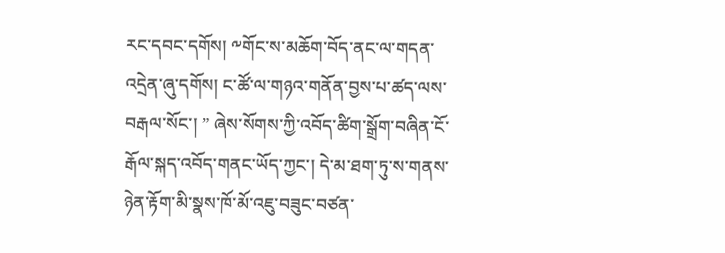རང་དབང་དགོས། ༸གོང་ས་མཆོག་བོད་ནང་ལ་གདན་འདྲེན་ཞུ་དགོས། ང་ཚོ་ལ་གཉའ་གནོན་བྱས་པ་ཚད་ལས་བརྒལ་སོང་། ” ཞེས་སོགས་ཀྱི་འབོད་ཚིག་སྒྲོག་བཞིན་ངོ་རྒོལ་སྐད་འབོད་གནང་ཡོད་ཀྱང་། དེ་མ་ཐག་ཏུ་ས་གནས་ཉེན་རྟོག་མི་སྣས་ཁོ་མོ་འཇུ་བཟུང་བཙན་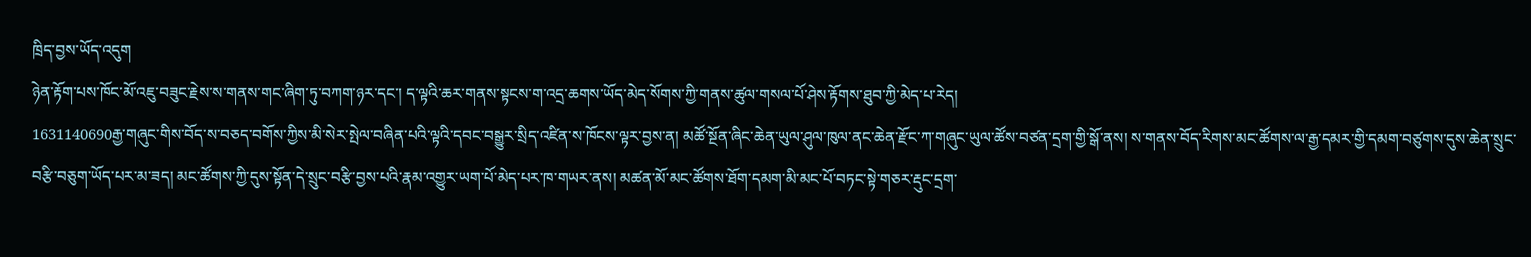ཁྲིད་བྱས་ཡོད་འདུག
ཉེན་རྟོག་པས་ཁོང་མོ་འཇུ་བཟུང་རྗེས་ས་གནས་གང་ཞིག་ཏུ་བཀག་ཉར་དང་། ད་ལྟའི་ཆར་གནས་སྟངས་ག་འདྲ་ཆགས་ཡོད་མེད་སོགས་ཀྱི་གནས་ཚུལ་གསལ་པོ་ཤེས་རྟོགས་ཐུབ་ཀྱི་མེད་པ་རེད།
1631140690རྒྱ་གཞུང་གིས་བོད་ས་བཅད་བགོས་ཀྱིས་མི་སེར་སྤེལ་བཞིན་པའི་ལྟའི་དབང་བསྒྱུར་སྲིད་འཛིན་ས་ཁོངས་ལྟར་བྱས་ན། མཚོ་སྔོན་ཞིང་ཆེན་ཡུལ་ཤུལ་ཁུལ་ནང་ཆེན་རྫོང་ཀ་གཞུང་ཡུལ་ཚོས་བཙན་དྲག་གྱི་སྒོ་ནས། ས་གནས་བོད་རིགས་མང་ཚོགས་ལ་རྒྱ་དམར་གྱི་དམག་བཙུགས་དུས་ཆེན་སྲུང་བརྩི་བཅུག་ཡོད་པར་མ་ཟད། མང་ཚོགས་ཀྱི་དུས་སྟོན་དེ་སྲུང་བརྩི་བྱས་པའི་རྣམ་འགྱུར་ཡག་པོ་མེད་པར་ཁ་གཡར་ནས། མཚན་མོ་མང་ཚོགས་ཐོག་དམག་མི་མང་པོ་བཏང་སྟེ་གཅར་རྡུང་དྲག་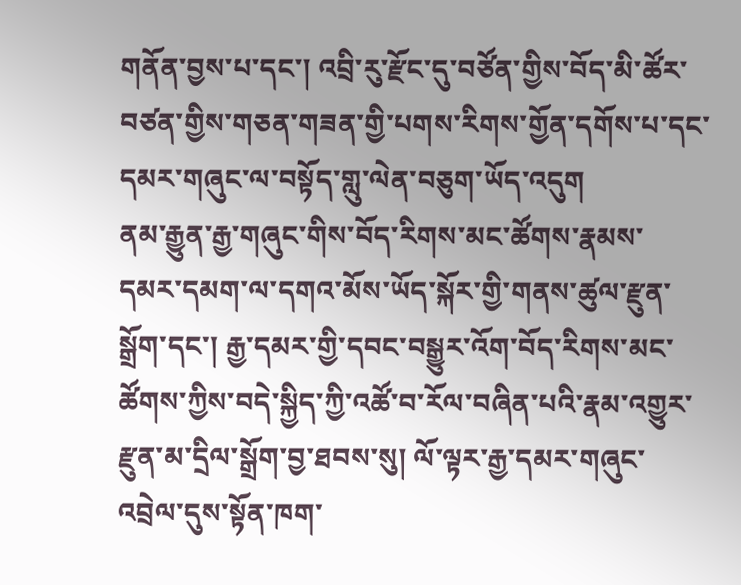གནོན་བྱས་པ་དང་། འབྲི་རུ་རྫོང་དུ་བཙོན་གྱིས་བོད་མི་ཚོར་བཙན་གྱིས་གཅན་གཟན་གྱི་པགས་རིགས་གྱོན་དགོས་པ་དང་དམར་གཞུང་ལ་བསྟོད་གླུ་ལེན་བཅུག་ཡོད་འདུག
ནམ་རྒྱུན་རྒྱ་གཞུང་གིས་བོད་རིགས་མང་ཚོགས་རྣམས་དམར་དམག་ལ་དགའ་མོས་ཡོད་སྐོར་གྱི་གནས་ཚུལ་རྫུན་སྒྲོག་དང་། རྒྱ་དམར་གྱི་དབང་བསྒྱུར་འོག་བོད་རིགས་མང་ཚོགས་ཀྱིས་བདེ་སྐྱིད་ཀྱི་འཚོ་བ་རོལ་བཞིན་པའི་རྣམ་འགྱུར་རྫུན་མ་དྲིལ་སྒྲོག་བྱ་ཐབས་སུ། ལོ་ལྟར་རྒྱ་དམར་གཞུང་འབྲེལ་དུས་སྟོན་ཁག་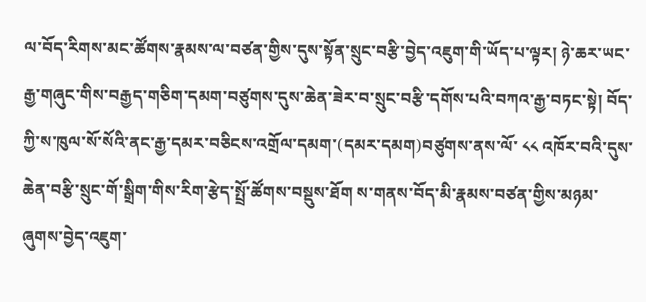ལ་བོད་རིགས་མང་ཚོགས་རྣམས་ལ་བཙན་གྱིས་དུས་སྟོན་སྲུང་བརྩི་བྱེད་འཇུག་གི་ཡོད་པ་ལྟར། ཉེ་ཆར་ཡང་རྒྱ་གཞུང་གིས་བརྒྱད་གཅིག་དམག་བཙུགས་དུས་ཆེན་ཟེར་བ་སྲུང་བརྩི་དགོས་པའི་བཀའ་རྒྱ་བཏང་སྟེ། བོད་ཀྱི་ས་ཁུལ་སོ་སོའི་ནང་རྒྱ་དམར་བཅིངས་འགྲོལ་དམག་(དམར་དམག)བཙུགས་ནས་ལོ་ ༨༨ འཁོར་བའི་དུས་ཆེན་བརྩི་སྲུང་གོ་སྒྲིག་གིས་རིག་རྩེད་སྤྲོ་ཚོགས་བསྡུས་ཐོག ས་གནས་བོད་མི་རྣམས་བཙན་གྱིས་མཉམ་ཞུགས་བྱེད་འཇུག་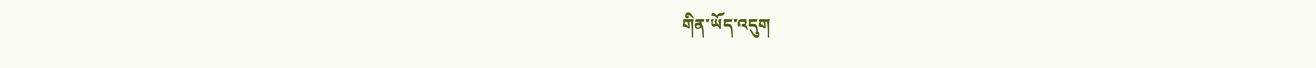གིན་ཡོད་འདུག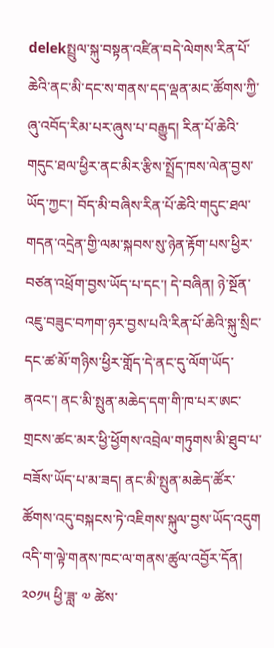delekསྤྲུལ་སྐུ་བསྟན་འཛིན་བདེ་ལེགས་རིན་པོ་ཆེའི་ནང་མི་དང་ས་གནས་དད་ལྡན་མང་ཚོགས་ཀྱི་ཞུ་འབོད་རིམ་པར་ཞུས་པ་བརྒྱུད། རིན་པོ་ཆེའི་གདུང་ཐལ་ཕྱིར་ནང་མིར་རྩིས་སྤྲོད་ཁས་ལེན་བྱས་ཡོད་ཀྱང་། བོད་མི་བཞིས་རིན་པོ་ཆེའི་གདུང་ཐལ་གདན་འདྲེན་གྱི་ལམ་སྐབས་སུ་ཉེན་རྟོག་པས་ཕྱིར་བཙན་འཕྲོག་བྱས་ཡོད་པ་དང་། དེ་བཞིན། ཉེ་སྔོན་འཇུ་བཟུང་བཀག་ཉར་བྱས་པའི་རིན་པོ་ཆེའི་སྐུ་སྲིང་དང་ཚ་མོ་གཉིས་ཕྱིར་གློད་དེ་ནང་དུ་ལོག་ཡོད་ནའང་། ནང་མི་སྤུན་མཆེད་དག་གི་ཁ་པར་ཨང་གྲངས་ཚང་མར་ཕྱི་ཕྱོགས་འབྲེལ་གཏུགས་མི་ཐུབ་པ་བཟོས་ཡོད་པ་མ་ཟད། ནང་མི་སྤུན་མཆེད་ཚོར་ཚོགས་འདུ་བསྐངས་ཏེ་འཇིགས་སྐུལ་བྱས་ཡོད་འདུག
འདི་ག་ལྟེ་གནས་ཁང་ལ་གནས་ཚུལ་འབྱོར་དོན། ༢༠༡༥ ཕྱི་ཟླ་ ༧ ཚེས་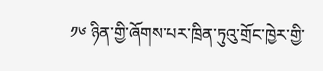༡༦ ཉིན་གྱི་ཞོགས་པར་ཁྲིན་ཏུའུ་གྲོང་ཁྱེར་གྱི་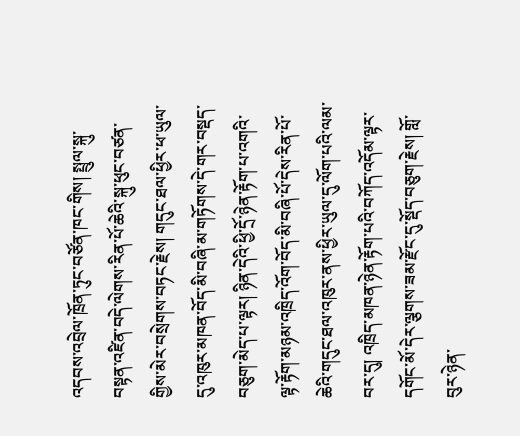འདབས་འབྲེལ་ཁྲོན་ཏུང་བཙོན་ཁང་གིས། སྤྲུལ་སྐུ་བསྟན་འཛིན་བདེ་ལེགས་རིན་པོ་ཆེའི་སྐུ་ཕུང་བཙན་གྱིས་མེར་བསྲེགས་བཏང་རྗེས། གདུང་ཐལ་ཕྱིར་ཕ་ཡུལ་དུ་འཁུར་མཁན་བོད་མི་བཞི་མ་གཏོགས་དེ་གར་བསྡད་བཅུག་མེད་པ་ལྟར། ཉིན་དེའི་ཕྱི་དྲོ་ཉེན་རྟོག་པ་འགའི་ལྟ་རྟོག་མཉམ་འཁྲིད་འོག་བོད་མི་བཞི་པོ་དེས་རིན་པོ་ཆེའི་གདུང་ཐལ་འཁུར་ནས་ཕྱིར་ཡུལ་དུ་ལོག་པའི་ལམ་བར་དུ། འཁྲིད་མཁན་ཉེན་རྟོག་པའི་བཀོད་འདོམ་ལྟར་དགོང་མོ་དེར་ལྕགས་ཟམ་རྫོང་དུ་སྡོད་བཅུག་རྗེས། གློ་བུར་ཉེན་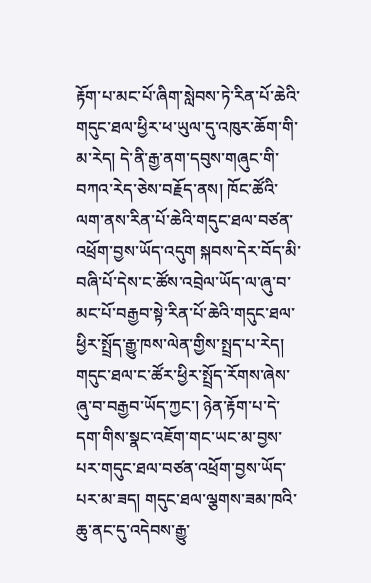རྟོག་པ་མང་པོ་ཞིག་སླེབས་ཏེ་རིན་པོ་ཆེའི་གདུང་ཐལ་ཕྱིར་ཕ་ཡུལ་དུ་འཁུར་ཆོག་གི་མ་རེད། དེ་ནི་རྒྱ་ནག་དབུས་གཞུང་གི་བཀའ་རེད་ཅེས་བརྗོད་ནས། ཁོང་ཚོའི་ལག་ནས་རིན་པོ་ཆེའི་གདུང་ཐལ་བཙན་འཕྲོག་བྱས་ཡོད་འདུག སྐབས་དེར་བོད་མི་བཞི་པོ་དེས་ང་ཚོས་འབྲེལ་ཡོད་ལ་ཞུ་བ་མང་པོ་བརྒྱབ་སྟེ་རིན་པོ་ཆེའི་གདུང་ཐལ་ཕྱིར་སྤྲོད་རྒྱུ་ཁས་ལེན་གྱིས་སྤྲད་པ་རེད། གདུང་ཐལ་ང་ཚོར་ཕྱིར་སྤྲོད་རོགས་ཞེས་ཞུ་བ་བརྒྱབ་ཡོད་ཀྱང་། ཉེན་རྟོག་པ་དེ་དག་གིས་སྣང་འཇོག་གང་ཡང་མ་བྱས་པར་གདུང་ཐལ་བཙན་འཕྲོག་བྱས་ཡོད་པར་མ་ཟད། གདུང་ཐལ་ལྕགས་ཟམ་ཁའི་ཆུ་ནང་དུ་འདེབས་རྒྱུ་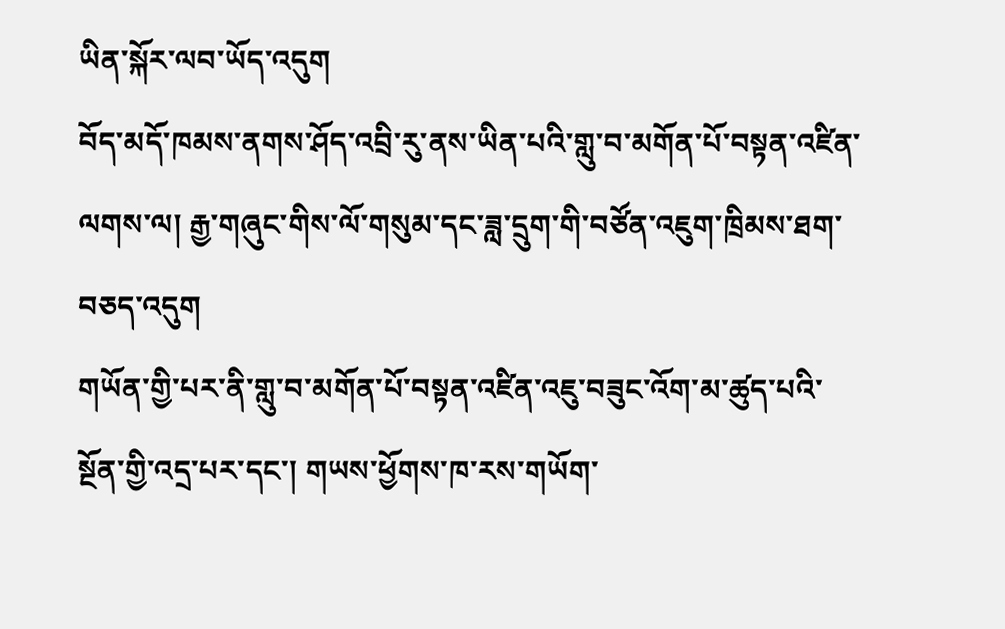ཡིན་སྐོར་ལབ་ཡོད་འདུག
བོད་མདོ་ཁམས་ནགས་ཤོད་འབྲི་རུ་ནས་ཡིན་པའི་གླུ་བ་མགོན་པོ་བསྟན་འཛིན་ལགས་ལ། རྒྱ་གཞུང་གིས་ལོ་གསུམ་དང་ཟླ་དྲུག་གི་བཙོན་འཇུག་ཁྲིམས་ཐག་བཅད་འདུག
གཡོན་གྱི་པར་ནི་གླུ་བ་མགོན་པོ་བསྟན་འཛིན་འཇུ་བཟུང་འོག་མ་ཚུད་པའི་སྔོན་གྱི་འདྲ་པར་དང་། གཡས་ཕྱོགས་ཁ་རས་གཡོག་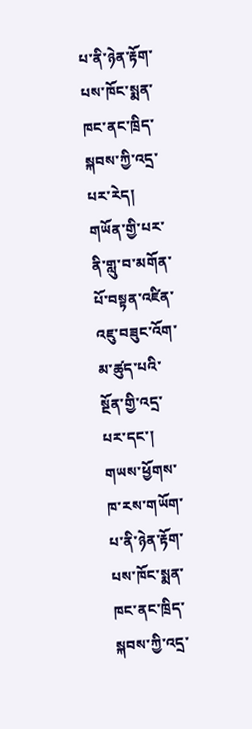པ་ནི་ཉེན་རྟོག་པས་ཁོང་སྨན་ཁང་ནང་ཁྲིད་སྐབས་ཀྱི་འདྲ་པར་རེད།
གཡོན་གྱི་པར་ནི་གླུ་བ་མགོན་པོ་བསྟན་འཛིན་འཇུ་བཟུང་འོག་མ་ཚུད་པའི་སྔོན་གྱི་འདྲ་པར་དང་། གཡས་ཕྱོགས་ཁ་རས་གཡོག་པ་ནི་ཉེན་རྟོག་པས་ཁོང་སྨན་ཁང་ནང་ཁྲིད་སྐབས་ཀྱི་འདྲ་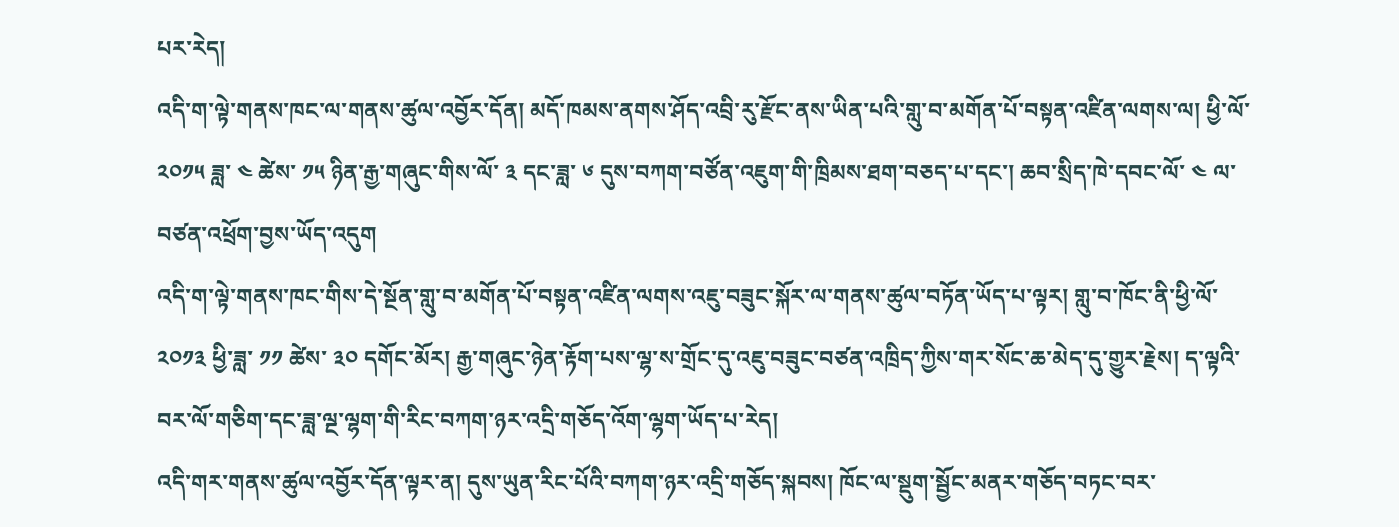པར་རེད།
འདི་ག་ལྟེ་གནས་ཁང་ལ་གནས་ཚུལ་འབྱོར་དོན། མདོ་ཁམས་ནགས་ཤོད་འབྲི་རུ་རྫོང་ནས་ཡིན་པའི་གླུ་བ་མགོན་པོ་བསྟན་འཛིན་ལགས་ལ། ཕྱི་ལོ་ ༢༠༡༥ ཟླ་ ༤ ཚེས་ ༡༥ ཉིན་རྒྱ་གཞུང་གིས་ལོ་ ༣ དང་ཟླ་ ༦ དུས་བཀག་བཙོན་འཇུག་གི་ཁྲིམས་ཐག་བཅད་པ་དང་། ཆབ་སྲིད་ཁེ་དབང་ལོ་ ༤ ལ་བཙན་འཕྲོག་བྱས་ཡོད་འདུག
འདི་ག་ལྟེ་གནས་ཁང་གིས་དེ་སྔོན་གླུ་བ་མགོན་པོ་བསྟན་འཛིན་ལགས་འཇུ་བཟུང་སྐོར་ལ་གནས་ཚུལ་བཏོན་ཡོད་པ་ལྟར། གླུ་བ་ཁོང་ནི་ཕྱི་ལོ་ ༢༠༡༣ ཕྱི་ཟླ་ ༡༡ ཚེས་ ༣༠ དགོང་མོར། རྒྱ་གཞུང་ཉེན་རྟོག་པས་ལྷ་ས་གྲོང་དུ་འཇུ་བཟུང་བཙན་འཁྲིད་ཀྱིས་གར་སོང་ཆ་མེད་དུ་གྱུར་རྗེས། ད་ལྟའི་བར་ལོ་གཅིག་དང་ཟླ་ལྔ་ལྷག་གི་རིང་བཀག་ཉར་འདྲི་གཅོད་འོག་ལྷག་ཡོད་པ་རེད།
འདི་གར་གནས་ཚུལ་འབྱོར་དོན་ལྟར་ན། དུས་ཡུན་རིང་པོའི་བཀག་ཉར་འདྲི་གཅོད་སྐབས། ཁོང་ལ་སྡུག་སྦྱོང་མནར་གཅོད་བཏང་བར་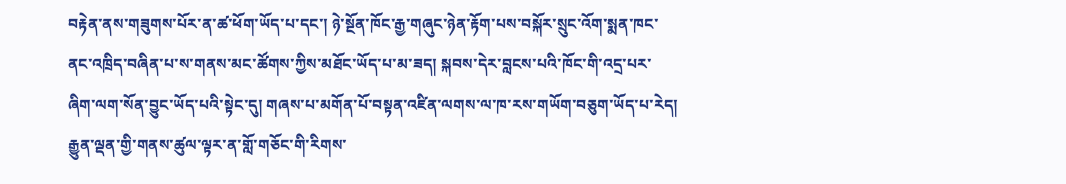བརྟེན་ནས་གཟུགས་པོར་ན་ཚ་ཕོག་ཡོད་པ་དང་། ཉེ་སྔོན་ཁོང་རྒྱ་གཞུང་ཉེན་རྟོག་པས་བསྐོར་སྲུང་འོག་སྨན་ཁང་ནང་འཁྲིད་བཞིན་པ་ས་གནས་མང་ཚོགས་ཀྱིས་མཐོང་ཡོད་པ་མ་ཟད། སྐབས་དེར་བླངས་པའི་ཁོང་གི་འདྲ་པར་ཞིག་ལག་སོན་བྱུང་ཡོད་པའི་སྟེང་དུ། གཞས་པ་མགོན་པོ་བསྟན་འཛིན་ལགས་ལ་ཁ་རས་གཡོག་བཅུག་ཡོད་པ་རེད། རྒྱུན་ལྡན་གྱི་གནས་ཚུལ་ལྟར་ན་གློ་གཅོང་གི་རིགས་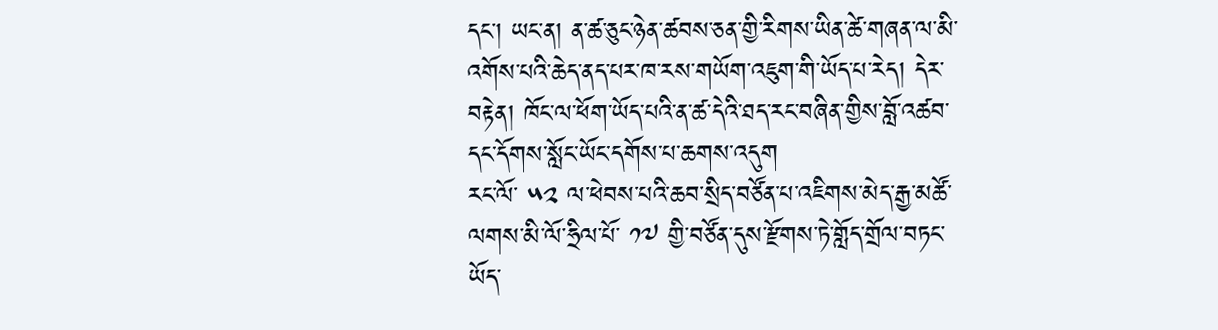དང་། ཡང་ན། ན་ཚ་ཅུང་ཉེན་ཚབས་ཅན་གྱི་རིགས་ཡིན་ཚེ་གཞན་ལ་མི་འགོས་པའི་ཆེད་ནད་པར་ཁ་རས་གཡོག་འཇུག་གི་ཡོད་པ་རེད། དེར་བརྟེན། ཁོང་ལ་ཕོག་ཡོད་པའི་ན་ཚ་དེའི་ཐད་རང་བཞིན་གྱིས་བློ་འཚབ་དང་དོགས་སློང་ཡོང་དགོས་པ་ཆགས་འདུག
རང་ལོ་ ༥༢ ལ་ཕེབས་པའི་ཆབ་སྲིད་བཙོན་པ་འཇིགས་མེད་རྒྱ་མཚོ་ལགས་མི་ལོ་ཧྲིལ་པོ་ ༡༧ གྱི་བཙོན་དུས་རྫོགས་ཏེ་གློད་གྲོལ་བཏང་ཡོད་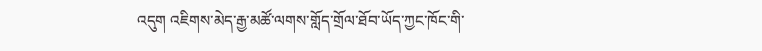འདུག འཇིགས་མེད་རྒྱ་མཚོ་ལགས་གློད་གྲོལ་ཐོབ་ཡོད་ཀྱང་ཁོང་གི་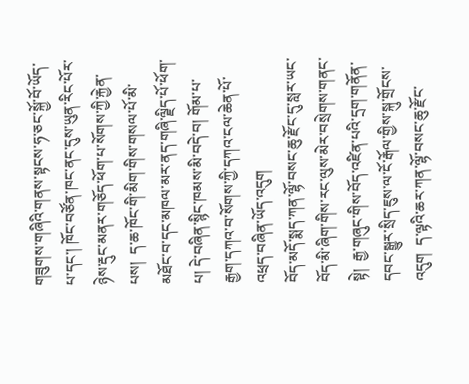གཟུགས་གཞིའི་གནས་སྟངས་ཧ་ཅང་སྐྱོ་བོ་ཡོད་པ་དང་། ཁོང་བཙོན་ཁང་ནང་དུས་ཡུན་རིང་པོར་ཉེས་རྡུང་མནར་གཅོད་ཕོག་པ་སོགས་ཀྱི་རྐྱེན་པས།  ད་ཆ་ཁོང་གི་མིག་གིས་གསལ་པོ་མི་མཐོང་བ་དང་མཁལ་མར་ནད་གཞི་ལྗིད་པོ་ཕོག་པ། དེ་བཞིན་སྙིང་ཁམས་མི་བདེ་བ། གོམ་པ་རྒྱག་དཀའ་བ་སོགས་ཀྱི་དཀའ་ངལ་ཆེན་པོ་འཕྲད་བཞིན་ཡོད་འདུག
བོད་མདོ་སྨད་ཀན་ལྷོ་བསང་ཆུ་རྫོང་དུ་སླར་ཡང་བོད་མི་ཞིག་གིས་རང་ལུས་མེར་བསྲེགས་གནང་སྟེ།  རྒྱ་གཞུང་གིས་བོད་འཛིན་པའི་དྲག་གནོན་དབང་སྒྱུར་སྲིད་ཇུས་ལ་ངོ་རྒོལ་གྱིས་སྐུ་གྲོངས་འདུག  ད་ལྟའི་ཆར་ཀན་ལྷོ་བསང་ཆུ་རྫོང་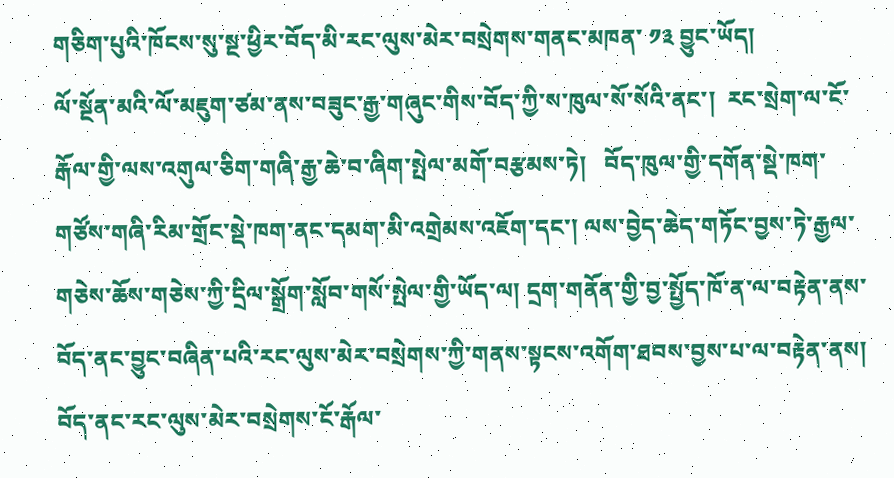གཅིག་པུའི་ཁོངས་སུ་སྔ་ཕྱིར་བོད་མི་རང་ལུས་མེར་བསྲེགས་གནང་མཁན་ ༡༣ བྱུང་ཡོད།
ལོ་སྔོན་མའི་ལོ་མཇུག་ཙམ་ནས་བཟུང་རྒྱ་གཞུང་གིས་བོད་ཀྱི་ས་ཁུལ་སོ་སོའི་ནང་།  རང་སྲེག་ལ་ངོ་རྒོལ་གྱི་ལས་འགུལ་ཅིག་གཞི་རྒྱ་ཆེ་བ་ཞིག་སྤེལ་མགོ་བརྩམས་ཏེ།   བོད་ཁུལ་གྱི་དགོན་སྡེ་ཁག་གཙོས་གཞི་རིམ་གྲོང་སྡེ་ཁག་ནང་དམག་མི་འགྲེམས་འཇོག་དང་། ལས་བྱེད་ཆེད་གཏོང་བྱས་ཏེ་རྒྱལ་གཅེས་ཆོས་གཅེས་ཀྱི་དྲིལ་སྒྲོག་སློབ་གསོ་སྤེལ་གྱི་ཡོད་ལ། དྲག་གནོན་གྱི་བྱ་སྤྱོད་ཁོ་ན་ལ་བརྟེན་ནས་བོད་ནང་བྱུང་བཞིན་པའི་རང་ལུས་མེར་བསྲེགས་ཀྱི་གནས་སྟངས་འགོག་ཐབས་བྱས་པ་ལ་བརྟེན་ནས། བོད་ནང་རང་ལུས་མེར་བསྲེགས་ངོ་རྒོལ་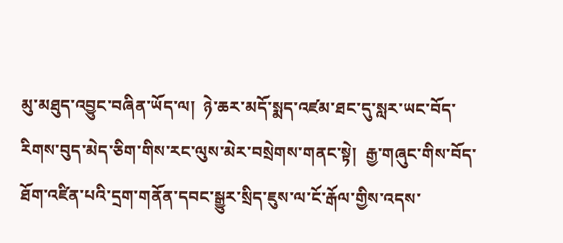མུ་མཐུད་འབྱུང་བཞིན་ཡོད་ལ།  ཉེ་ཆར་མདོ་སྨད་འཛམ་ཐང་དུ་སླར་ཡང་བོད་རིགས་བུད་མེད་ཅིག་གིས་རང་ལུས་མེར་བསྲེགས་གནང་སྟེ།  རྒྱ་གཞུང་གིས་བོད་ཐོག་འཛིན་པའི་དྲག་གནོན་དབང་སྒྱུར་སྲིད་ཇུས་ལ་ངོ་རྒོལ་གྱིས་འདས་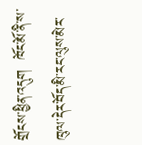གྲོངས་ཕྱིན་འདུག  ཁོང་མོ་ནི་ས་ཁུལ་དེར་བོད་མི་རང་ལུས་མེར་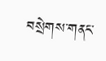བསྲེགས་གནང་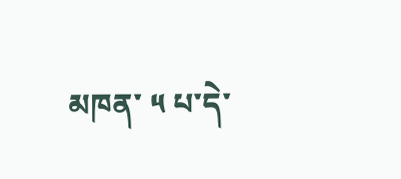མཁན་ ༥ པ་དེ་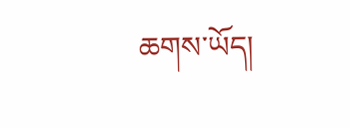ཆགས་ཡོད།